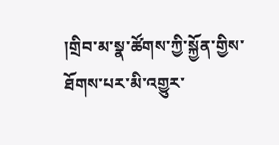།གྲིབ་མ་སྣ་ཚོགས་ཀྱི་སྐྱོན་གྱིས་ཐོགས་པར་མི་འགྱུར་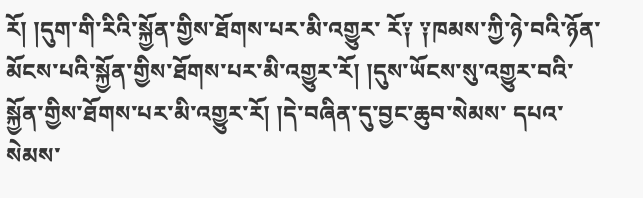རོ། །དུག་གི་རིའི་སྐྱོན་གྱིས་ཐོགས་པར་མི་འགྱུར་ རོ༑ ༑ཁམས་ཀྱི་ཉེ་བའི་ཉོན་མོངས་པའི་སྐྱོན་གྱིས་ཐོགས་པར་མི་འགྱུར་རོ། །དུས་ཡོངས་སུ་འགྱུར་བའི་སྐྱོན་གྱིས་ཐོགས་པར་མི་འགྱུར་རོ། །དེ་བཞིན་དུ་བྱང་ཆུབ་སེམས་ དཔའ་སེམས་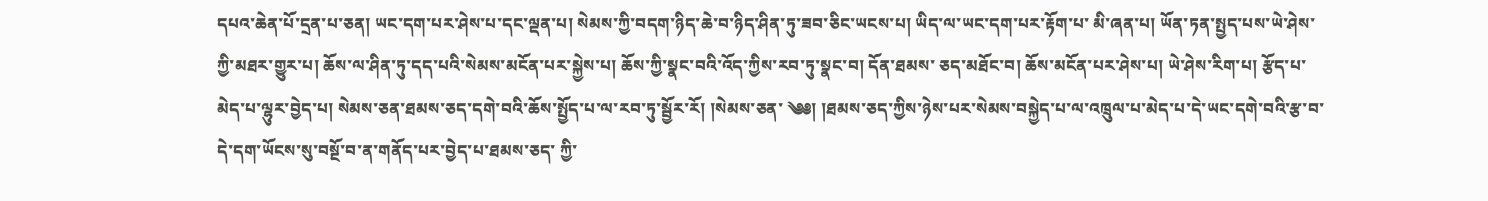དཔའ་ཆེན་པོ་དྲན་པ་ཅན། ཡང་དག་པར་ཤེས་པ་དང་ལྡན་པ། སེམས་ཀྱི་བདག་ཉིད་ཆེ་བ་ཉིད་ཤིན་ཏུ་ཟབ་ཅིང་ཡངས་པ། ཡིད་ལ་ཡང་དག་པར་རྟོག་པ་ མི་ཞན་པ། ཡོན་ཏན་སྤྱད་པས་ཡེ་ཤེས་ཀྱི་མཐར་གྱུར་པ། ཆོས་ལ་ཤིན་ཏུ་དད་པའི་སེམས་མངོན་པར་སྐྱེས་པ། ཆོས་ཀྱི་སྣང་བའི་འོད་ཀྱིས་རབ་ཏུ་སྣང་བ། དོན་ཐམས་ ཅད་མཐོང་བ། ཆོས་མངོན་པར་ཤེས་པ། ཡེ་ཤེས་རིག་པ། རྩོད་པ་མེད་པ་ལྷུར་བྱེད་པ། སེམས་ཅན་ཐམས་ཅད་དགེ་བའི་ཆོས་སྤྱོད་པ་ལ་རབ་ཏུ་སྦྱོར་རོ། །སེམས་ཅན་ ༄༅། །ཐམས་ཅད་ཀྱིས་ཉེས་པར་སེམས་བསྐྱེད་པ་ལ་འཁྲུལ་པ་མེད་པ་དེ་ཡང་དགེ་བའི་རྩ་བ་དེ་དག་ཡོངས་སུ་བསྔོ་བ་ན་གནོད་པར་བྱེད་པ་ཐམས་ཅད་ ཀྱི་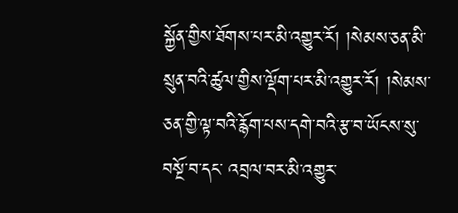སྐྱོན་གྱིས་ཐོགས་པར་མི་འགྱུར་རོ། །སེམས་ཅན་མི་སྲུན་བའི་ཚུལ་གྱིས་ལྡོག་པར་མི་འགྱུར་རོ། །སེམས་ཅན་གྱི་ལྟ་བའི་རྙོག་པས་དགེ་བའི་རྩ་བ་ཡོངས་སུ་བསྔོ་བ་དང་ འབྲལ་བར་མི་འགྱུར་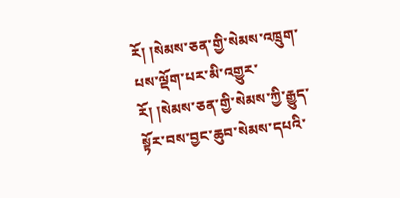རོ། །སེམས་ཅན་གྱི་སེམས་འཁྲུག་པས་ལྡོག་པར་མི་འགྱུར་རོ། །སེམས་ཅན་གྱི་སེམས་ཀྱི་རྒྱུད་སྟོར་བས་བྱང་ཆུབ་སེམས་དཔའི་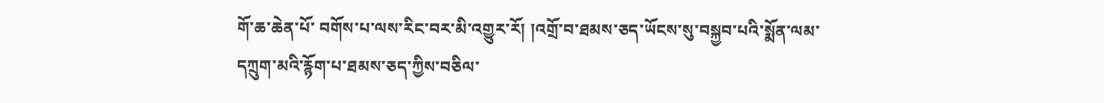གོ་ཆ་ཆེན་པོ་ བགོས་པ་ལས་རིང་བར་མི་འགྱུར་རོ། །འགྲོ་བ་ཐམས་ཅད་ཡོངས་སུ་བསྐྱབ་པའི་སྨོན་ལམ་དཀྲུག་མའི་རྙོག་པ་ཐམས་ཅད་ཀྱིས་བཅིལ་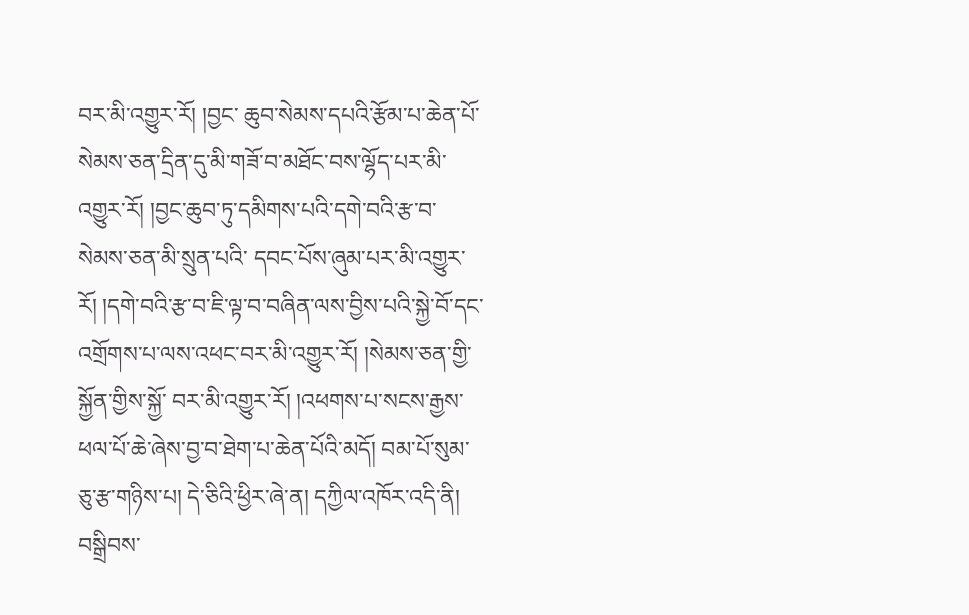བར་མི་འགྱུར་རོ། །བྱང་ ཆུབ་སེམས་དཔའི་རྩོམ་པ་ཆེན་པོ་སེམས་ཅན་དྲིན་དུ་མི་གཟོ་བ་མཐོང་བས་ལྷོད་པར་མི་འགྱུར་རོ། །བྱང་ཆུབ་ཏུ་དམིགས་པའི་དགེ་བའི་རྩ་བ་སེམས་ཅན་མི་སྲུན་པའི་ དབང་པོས་ཞུམ་པར་མི་འགྱུར་རོ། །དགེ་བའི་རྩ་བ་ཇི་ལྟ་བ་བཞིན་ལས་བྱིས་པའི་སྐྱེ་བོ་དང་འགྲོགས་པ་ལས་འཕང་བར་མི་འགྱུར་རོ། །སེམས་ཅན་གྱི་སྐྱོན་གྱིས་སྐྱོ་ བར་མི་འགྱུར་རོ། །འཕགས་པ་སངས་རྒྱས་ཕལ་པོ་ཆེ་ཞེས་བྱ་བ་ཐེག་པ་ཆེན་པོའི་མདོ། བམ་པོ་སུམ་ཅུ་རྩ་གཉིས་པ། དེ་ཅིའི་ཕྱིར་ཞེ་ན། དཀྱིལ་འཁོར་འདི་ནི། བསྒྲིབས་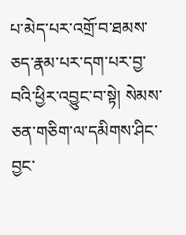པ་མེད་པར་འགྲོ་བ་ཐམས་ཅད་རྣམ་པར་དག་པར་བྱ་བའི་ཕྱིར་འབྱུང་བ་སྟེ། སེམས་ཅན་གཅིག་ལ་དམིགས་ཤིང་བྱང་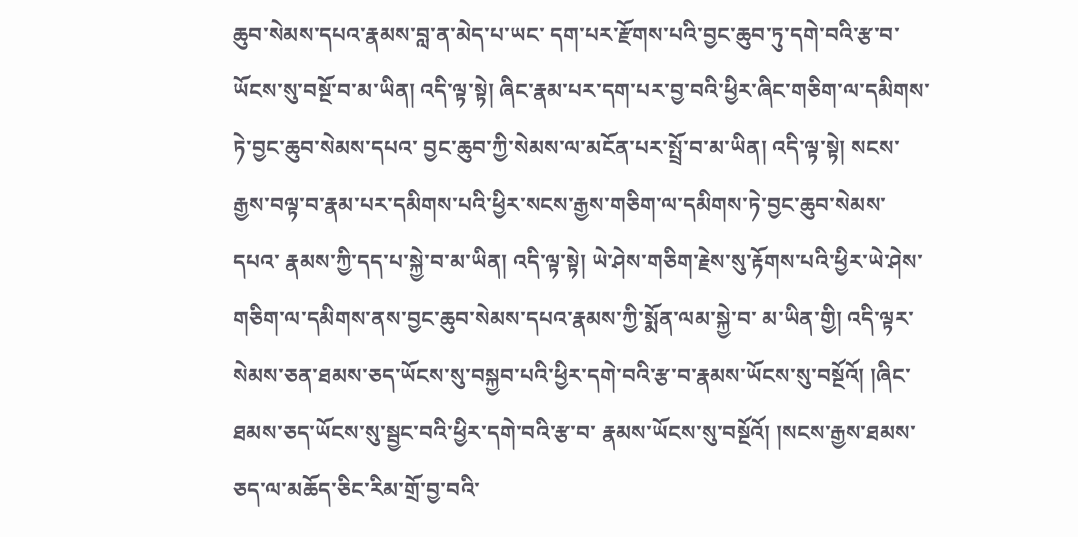ཆུབ་སེམས་དཔའ་རྣམས་བླ་ན་མེད་པ་ཡང་ དག་པར་རྫོགས་པའི་བྱང་ཆུབ་ཏུ་དགེ་བའི་རྩ་བ་ཡོངས་སུ་བསྔོ་བ་མ་ཡིན། འདི་ལྟ་སྟེ། ཞིང་རྣམ་པར་དག་པར་བྱ་བའི་ཕྱིར་ཞིང་གཅིག་ལ་དམིགས་ཏེ་བྱང་ཆུབ་སེམས་དཔའ་ བྱང་ཆུབ་ཀྱི་སེམས་ལ་མངོན་པར་སྤྲོ་བ་མ་ཡིན། འདི་ལྟ་སྟེ། སངས་རྒྱས་བལྟ་བ་རྣམ་པར་དམིགས་པའི་ཕྱིར་སངས་རྒྱས་གཅིག་ལ་དམིགས་ཏེ་བྱང་ཆུབ་སེམས་དཔའ་ རྣམས་ཀྱི་དད་པ་སྐྱེ་བ་མ་ཡིན། འདི་ལྟ་སྟེ། ཡེ་ཤེས་གཅིག་རྗེས་སུ་རྟོགས་པའི་ཕྱིར་ཡེ་ཤེས་གཅིག་ལ་དམིགས་ནས་བྱང་ཆུབ་སེམས་དཔའ་རྣམས་ཀྱི་སྨོན་ལམ་སྐྱེ་བ་ མ་ཡིན་གྱི། འདི་ལྟར་སེམས་ཅན་ཐམས་ཅད་ཡོངས་སུ་བསྐྱབ་པའི་ཕྱིར་དགེ་བའི་རྩ་བ་རྣམས་ཡོངས་སུ་བསྔོའོ། །ཞིང་ཐམས་ཅད་ཡོངས་སུ་སྦྱང་བའི་ཕྱིར་དགེ་བའི་རྩ་བ་ རྣམས་ཡོངས་སུ་བསྔོའོ། །སངས་རྒྱས་ཐམས་ཅད་ལ་མཆོད་ཅིང་རིམ་གྲོ་བྱ་བའི་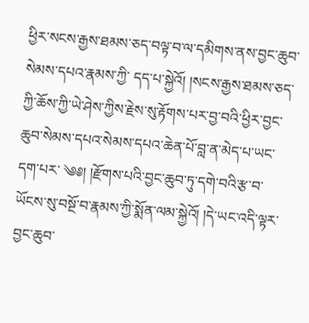ཕྱིར་སངས་རྒྱས་ཐམས་ཅད་བལྟ་བ་ལ་དམིགས་ནས་བྱང་ཆུབ་སེམས་དཔའ་རྣམས་ཀྱི་ དད་པ་སྐྱེའོ། །སངས་རྒྱས་ཐམས་ཅད་ཀྱི་ཆོས་ཀྱི་ཡེ་ཤེས་ཀྱིས་རྗེས་སུ་རྟོགས་པར་བྱ་བའི་ཕྱིར་བྱང་ཆུབ་སེམས་དཔའ་སེམས་དཔའ་ཆེན་པོ་བླ་ན་མེད་པ་ཡང་དག་པར་ ༄༅། །རྫོགས་པའི་བྱང་ཆུབ་ཏུ་དགེ་བའི་རྩ་བ་ཡོངས་སུ་བསྔོ་བ་རྣམས་ཀྱི་སྨོན་ལམ་སྐྱེའོ། །དེ་ཡང་འདི་ལྟར་བྱང་ཆུབ་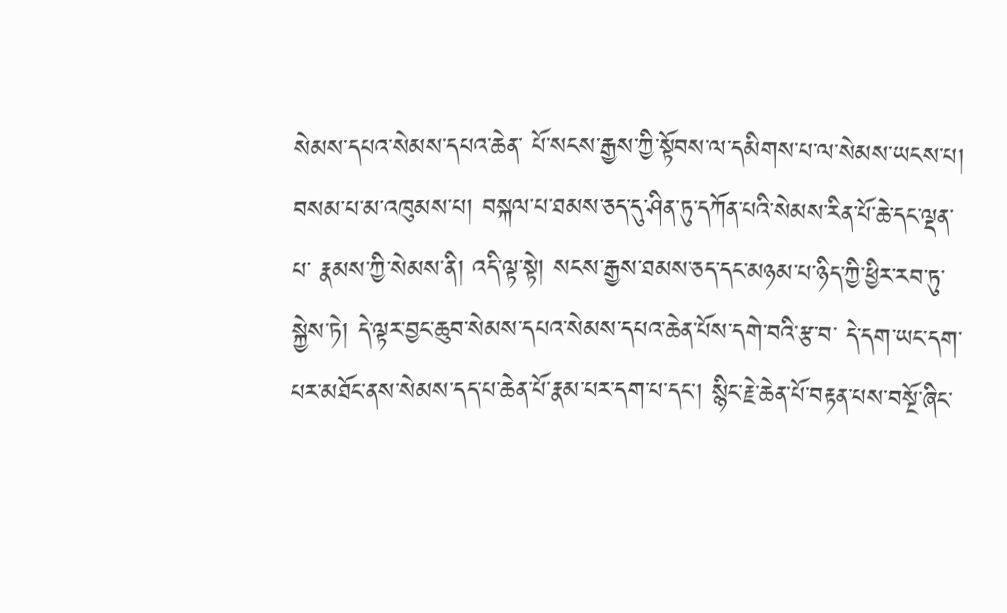སེམས་དཔའ་སེམས་དཔའ་ཆེན་ པོ་སངས་རྒྱས་ཀྱི་སྟོབས་ལ་དམིགས་པ་ལ་སེམས་ཡངས་པ། བསམ་པ་མ་འཁུམས་པ། བསྐལ་པ་ཐམས་ཅད་དུ་ཤིན་ཏུ་དཀོན་པའི་སེམས་རིན་པོ་ཆེ་དང་ལྡན་པ་ རྣམས་ཀྱི་སེམས་ནི། འདི་ལྟ་སྟེ། སངས་རྒྱས་ཐམས་ཅད་དང་མཉམ་པ་ཉིད་ཀྱི་ཕྱིར་རབ་ཏུ་སྐྱེས་ཏེ། དེ་ལྟར་བྱང་ཆུབ་སེམས་དཔའ་སེམས་དཔའ་ཆེན་པོས་དགེ་བའི་རྩ་བ་ དེ་དག་ཡང་དག་པར་མཐོང་ནས་སེམས་དད་པ་ཆེན་པོ་རྣམ་པར་དག་པ་དང་། སྙིང་རྗེ་ཆེན་པོ་བརྟན་པས་བསྔོ་ཞིང་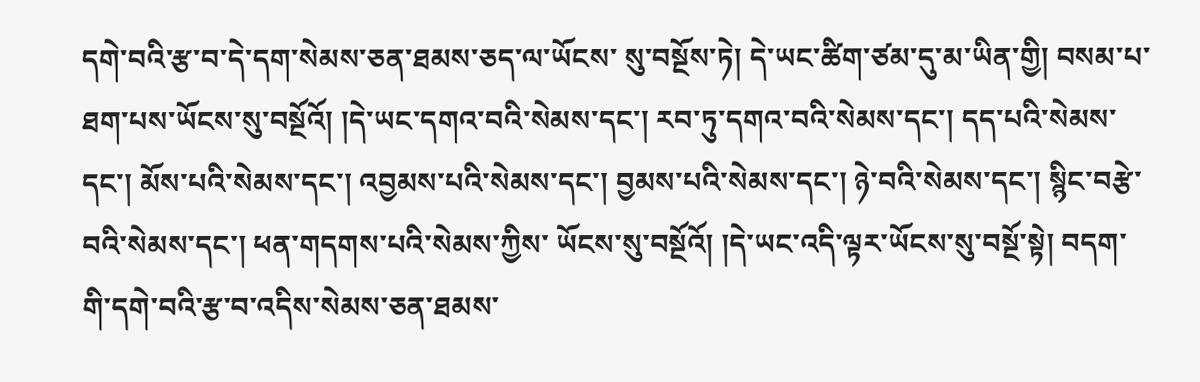དགེ་བའི་རྩ་བ་དེ་དག་སེམས་ཅན་ཐམས་ཅད་ལ་ཡོངས་ སུ་བསྔོས་ཏེ། དེ་ཡང་ཚིག་ཙམ་དུ་མ་ཡིན་གྱི། བསམ་པ་ཐག་པས་ཡོངས་སུ་བསྔོའོ། །དེ་ཡང་དགའ་བའི་སེམས་དང་། རབ་ཏུ་དགའ་བའི་སེམས་དང་། དད་པའི་སེམས་ དང་། མོས་པའི་སེམས་དང་། འབྱམས་པའི་སེམས་དང་། བྱམས་པའི་སེམས་དང་། ཉེ་བའི་སེམས་དང་། སྙིང་བརྩེ་བའི་སེམས་དང་། ཕན་གདགས་པའི་སེམས་ཀྱིས་ ཡོངས་སུ་བསྔོའོ། །དེ་ཡང་འདི་ལྟར་ཡོངས་སུ་བསྔོ་སྟེ། བདག་གི་དགེ་བའི་རྩ་བ་འདིས་སེམས་ཅན་ཐམས་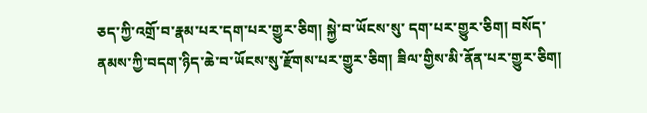ཅད་ཀྱི་འགྲོ་བ་རྣམ་པར་དག་པར་གྱུར་ཅིག། སྐྱེ་བ་ཡོངས་སུ་ དག་པར་གྱུར་ཅིག། བསོད་ནམས་ཀྱི་བདག་ཉིད་ཆེ་བ་ཡོངས་སུ་རྫོགས་པར་གྱུར་ཅིག། ཟིལ་གྱིས་མི་ནོན་པར་གྱུར་ཅིག།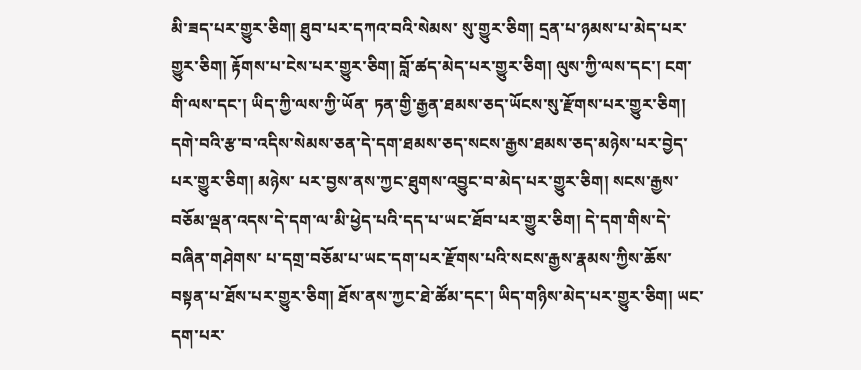མི་ཟད་པར་གྱུར་ཅིག། ཐུབ་པར་དཀའ་བའི་སེམས་ སུ་གྱུར་ཅིག། དྲན་པ་ཉམས་པ་མེད་པར་གྱུར་ཅིག། རྟོགས་པ་ངེས་པར་གྱུར་ཅིག། བློ་ཚད་མེད་པར་གྱུར་ཅིག། ལུས་ཀྱི་ལས་དང་། ངག་གི་ལས་དང་། ཡིད་ཀྱི་ལས་ཀྱི་ཡོན་ ཏན་གྱི་རྒྱན་ཐམས་ཅད་ཡོངས་སུ་རྫོགས་པར་གྱུར་ཅིག། དགེ་བའི་རྩ་བ་འདིས་སེམས་ཅན་དེ་དག་ཐམས་ཅད་སངས་རྒྱས་ཐམས་ཅད་མཉེས་པར་བྱེད་པར་གྱུར་ཅིག། མཉེས་ པར་བྱས་ནས་ཀྱང་ཐུགས་འབྱུང་བ་མེད་པར་གྱུར་ཅིག། སངས་རྒྱས་བཅོམ་ལྡན་འདས་དེ་དག་ལ་མི་ཕྱེད་པའི་དད་པ་ཡང་ཐོབ་པར་གྱུར་ཅིག། དེ་དག་གིས་དེ་བཞིན་གཤེགས་ པ་དགྲ་བཅོམ་པ་ཡང་དག་པར་རྫོགས་པའི་སངས་རྒྱས་རྣམས་ཀྱིས་ཆོས་བསྟན་པ་ཐོས་པར་གྱུར་ཅིག། ཐོས་ནས་ཀྱང་ཐེ་ཚོམ་དང་། ཡིད་གཉིས་མེད་པར་གྱུར་ཅིག། ཡང་ དག་པར་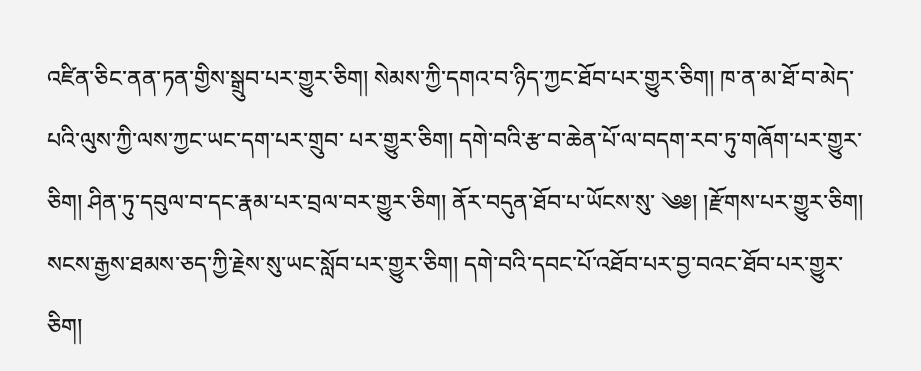འཛིན་ཅིང་ནན་ཏན་གྱིས་སྒྲུབ་པར་གྱུར་ཅིག། སེམས་ཀྱི་དགའ་བ་ཉིད་ཀྱང་ཐོབ་པར་གྱུར་ཅིག། ཁ་ན་མ་ཐོ་བ་མེད་པའི་ལུས་ཀྱི་ལས་ཀྱང་ཡང་དག་པར་གྲུབ་ པར་གྱུར་ཅིག། དགེ་བའི་རྩ་བ་ཆེན་པོ་ལ་བདག་རབ་ཏུ་གཞོག་པར་གྱུར་ཅིག། ཤིན་ཏུ་དབུལ་བ་དང་རྣམ་པར་བྲལ་བར་གྱུར་ཅིག། ནོར་བདུན་ཐོབ་པ་ཡོངས་སུ་ ༄༅། །རྫོགས་པར་གྱུར་ཅིག། སངས་རྒྱས་ཐམས་ཅད་ཀྱི་རྗེས་སུ་ཡང་སློབ་པར་གྱུར་ཅིག། དགེ་བའི་དབང་པོ་འཐོབ་པར་བྱ་བའང་ཐོབ་པར་གྱུར་ ཅིག།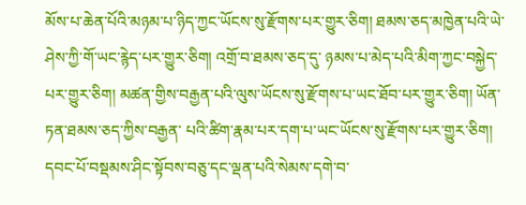མོས་པ་ཆེན་པོའི་མཉམ་པ་ཉིད་ཀྱང་ཡོངས་སུ་རྫོགས་པར་གྱུར་ཅིག། ཐམས་ཅད་མཁྱེན་པའི་ཡེ་ཤེས་ཀྱི་གོ་ཡང་རྙེད་པར་གྱུར་ཅིག། འགྲོ་བ་ཐམས་ཅད་དུ་ ཉམས་པ་མེད་པའི་མིག་ཀྱང་བསྐྱེད་པར་གྱུར་ཅིག། མཚན་གྱིས་བརྒྱན་པའི་ལུས་ཡོངས་སུ་རྫོགས་པ་ཡང་ཐོབ་པར་གྱུར་ཅིག། ཡོན་ཏན་ཐམས་ཅད་ཀྱིས་བརྒྱན་ པའི་ཚིག་རྣམ་པར་དག་པ་ཡང་ཡོངས་སུ་རྫོགས་པར་གྱུར་ཅིག། དབང་པོ་བསྡམས་ཤིང་སྟོབས་བཅུ་དང་ལྡན་པའི་སེམས་དགེ་བ་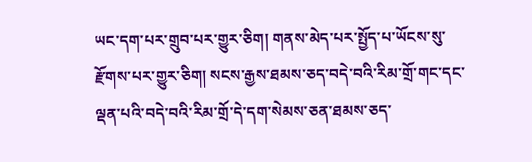ཡང་དག་པར་གྲུབ་པར་གྱུར་ཅིག། གནས་མེད་པར་སྤྱོད་པ་ཡོངས་སུ་རྫོགས་པར་གྱུར་ཅིག། སངས་རྒྱས་ཐམས་ཅད་བདེ་བའི་རིམ་གྲོ་གང་དང་ལྡན་པའི་བདེ་བའི་རིམ་གྲོ་དེ་དག་སེམས་ཅན་ཐམས་ཅད་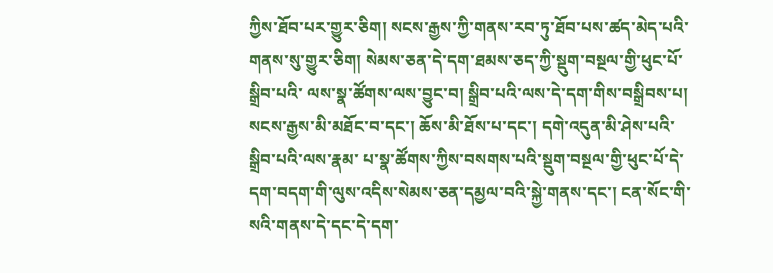ཀྱིས་ཐོབ་པར་གྱུར་ཅིག། སངས་རྒྱས་ཀྱི་གནས་རབ་ཏུ་ཐོབ་པས་ཚད་མེད་པའི་གནས་སུ་གྱུར་ཅིག། སེམས་ཅན་དེ་དག་ཐམས་ཅད་ཀྱི་སྡུག་བསྔལ་གྱི་ཕུང་པོ་སྒྲིབ་པའི་ ལས་སྣ་ཚོགས་ལས་བྱུང་བ། སྒྲིབ་པའི་ལས་དེ་དག་གིས་བསྒྲིབས་པ། སངས་རྒྱས་མི་མཐོང་བ་དང་། ཆོས་མི་ཐོས་པ་དང་། དགེ་འདུན་མི་ཤེས་པའི་སྒྲིབ་པའི་ལས་རྣམ་ པ་སྣ་ཚོགས་ཀྱིས་བསགས་པའི་སྡུག་བསྔལ་གྱི་ཕུང་པོ་དེ་དག་བདག་གི་ལུས་འདིས་སེམས་ཅན་དམྱལ་བའི་སྐྱེ་གནས་དང་། ངན་སོང་གི་སའི་གནས་དེ་དང་དེ་དག་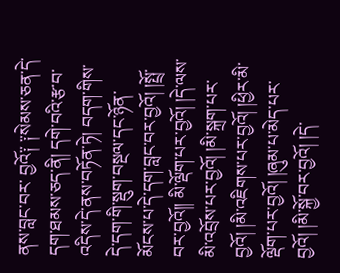ནས་བླང་བར་ བྱའོ༑ ༑སེམས་ཅན་དེ་དག་ཐམས་ཅད་ནི། དགེ་བའི་རྩ་བ་འདིས་དེ་ནས་བཏོན་ཏེ། བདག་གིས་དེ་དག་གི་སྡུག་བསྔལ་དང་ཉོན་མོངས་པ་དེ་དག་བླང་བར་བྱའོ། །སྤྲོ་བར་བྱའོ།། མི་ལྡོག་པར་བྱའོ། །དེ་ལས་མི་འབྲོས་པར་བྱའོ། །མི་སྐྲག་པར་བྱའོ། །མི་འཇིགས་པར་བྱའོ། །ཕྱིར་མི་ལྡོག་པར་བྱའོ། །ཞུམ་པ་མེད་པར་བྱའོ། །མི་སྐྱོ་བར་བྱའོ། །དེ་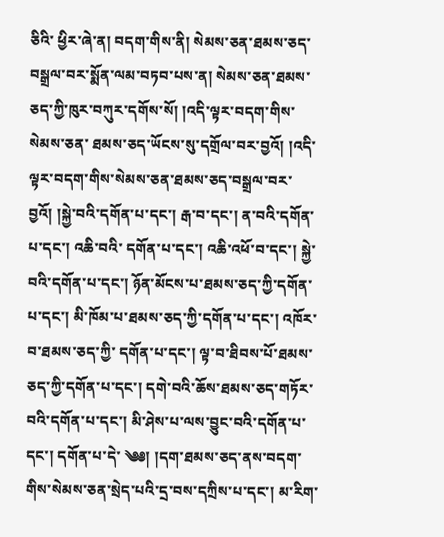ཅིའི་ ཕྱིར་ཞེ་ན། བདག་གིས་ནི། སེམས་ཅན་ཐམས་ཅད་བསྒྲལ་བར་སྨོན་ལམ་བཏབ་པས་ན། སེམས་ཅན་ཐམས་ཅད་ཀྱི་ཁུར་བཀུར་དགོས་སོ། །འདི་ལྟར་བདག་གིས་སེམས་ཅན་ ཐམས་ཅད་ཡོངས་སུ་དགྲོལ་བར་བྱའོ། །འདི་ལྟར་བདག་གིས་སེམས་ཅན་ཐམས་ཅད་བསྒྲལ་བར་བྱའོ། །སྐྱེ་བའི་དགོན་པ་དང་། རྒ་བ་དང་། ན་བའི་དགོན་པ་དང་། འཆི་བའི་ དགོན་པ་དང་། འཆི་འཕོ་བ་དང་། སྐྱེ་བའི་དགོན་པ་དང་། ཉོན་མོངས་པ་ཐམས་ཅད་ཀྱི་དགོན་པ་དང་། མི་ཁོམ་པ་ཐམས་ཅད་ཀྱི་དགོན་པ་དང་། འཁོར་བ་ཐམས་ཅད་ཀྱི་ དགོན་པ་དང་། ལྟ་བ་ཐིབས་པོ་ཐམས་ཅད་ཀྱི་དགོན་པ་དང་། དགེ་བའི་ཆོས་ཐམས་ཅད་གཏོར་བའི་དགོན་པ་དང་། མི་ཤེས་པ་ལས་བྱུང་བའི་དགོན་པ་དང་། དགོན་པ་དེ་ ༄༅། །དག་ཐམས་ཅད་ནས་བདག་གིས་སེམས་ཅན་སྲེད་པའི་དྲ་བས་དཀྲིས་པ་དང་། མ་རིག་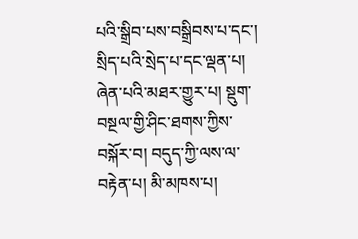པའི་སྒྲིབ་པས་བསྒྲིབས་པ་དང་། སྲིད་པའི་སྲེད་པ་དང་ལྡན་པ། ཞེན་པའི་མཐར་གྱུར་པ། སྡུག་བསྔལ་གྱི་ཤིང་ཐགས་ཀྱིས་བསྐོར་བ། བདུད་ཀྱི་ལས་ལ་བརྟེན་པ། མི་མཁས་པ།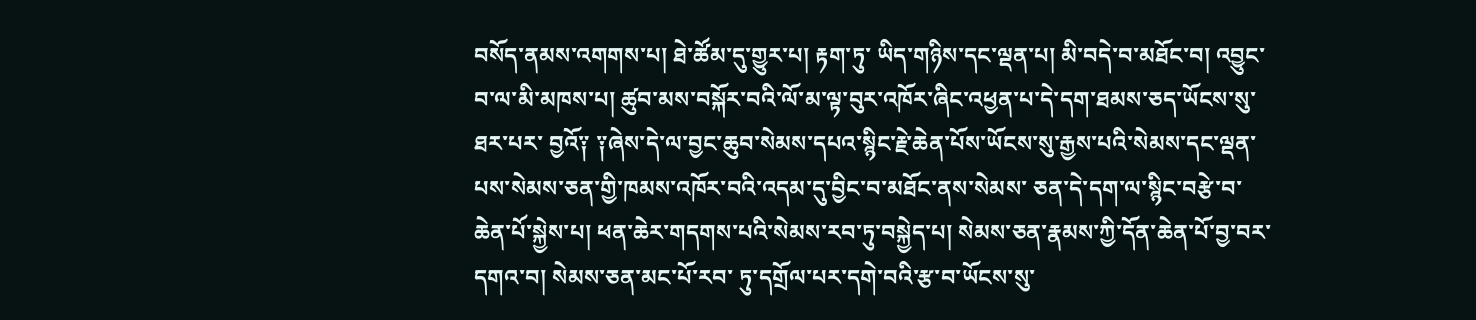བསོད་ནམས་འགགས་པ། ཐེ་ཚོམ་དུ་གྱུར་པ། རྟག་ཏུ་ ཡིད་གཉིས་དང་ལྡན་པ། མི་བདེ་བ་མཐོང་བ། འབྱུང་བ་ལ་མི་མཁས་པ། ཚུབ་མས་བསྐོར་བའི་ལོ་མ་ལྟ་བུར་འཁོར་ཞིང་འཕྱན་པ་དེ་དག་ཐམས་ཅད་ཡོངས་སུ་ཐར་པར་ བྱའོ༑ ༑ཞེས་དེ་ལ་བྱང་ཆུབ་སེམས་དཔའ་སྙིང་རྗེ་ཆེན་པོས་ཡོངས་སུ་རྒྱས་པའི་སེམས་དང་ལྡན་པས་སེམས་ཅན་གྱི་ཁམས་འཁོར་བའི་འདམ་དུ་བྱིང་བ་མཐོང་ནས་སེམས་ ཅན་དེ་དག་ལ་སྙིང་བརྩེ་བ་ཆེན་པོ་སྐྱེས་པ། ཕན་ཆེར་གདགས་པའི་སེམས་རབ་ཏུ་བསྐྱེད་པ། སེམས་ཅན་རྣམས་ཀྱི་དོན་ཆེན་པོ་བྱ་བར་དགའ་བ། སེམས་ཅན་མང་པོ་རབ་ ཏུ་དགྲོལ་པར་དགེ་བའི་རྩ་བ་ཡོངས་སུ་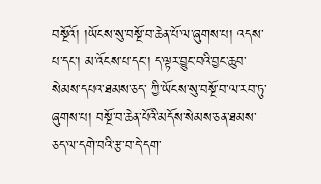བསྔོའོ། །ཡོངས་སུ་བསྔོ་བ་ཆེན་པོ་ལ་ཞུགས་པ། འདས་པ་དང་། མ་འོངས་པ་དང་། ད་ལྟར་བྱུང་བའི་བྱང་ཆུབ་སེམས་དཔའ་ཐམས་ཅད་ ཀྱི་ཡོངས་སུ་བསྔོ་བ་ལ་རབ་ཏུ་ཞུགས་པ། བསྔོ་བ་ཆེན་པོའི་མདོས་སེམས་ཅན་ཐམས་ཅད་ལ་དགེ་བའི་རྩ་བ་དེ་དག་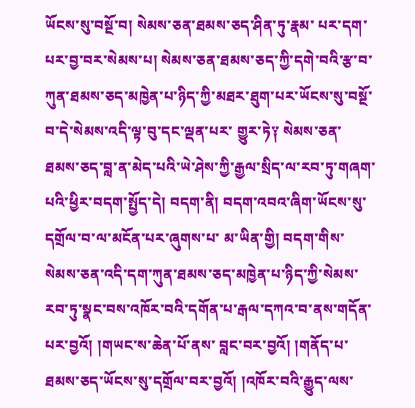ཡོངས་སུ་བསྔོ་བ། སེམས་ཅན་ཐམས་ཅད་ཤིན་ཏུ་རྣམ་ པར་དག་པར་བྱ་བར་སེམས་པ། སེམས་ཅན་ཐམས་ཅད་ཀྱི་དགེ་བའི་རྩ་བ་ཀུན་ཐམས་ཅད་མཁྱེན་པ་ཉིད་ཀྱི་མཐར་ཐུག་པར་ཡོངས་སུ་བསྔོ་བ་དེ་སེམས་འདི་ལྟ་བུ་དང་ལྡན་པར་ གྱུར་ཏེ༑ སེམས་ཅན་ཐམས་ཅད་བླ་ན་མེད་པའི་ཡེ་ཤེས་ཀྱི་རྒྱལ་སྲིད་ལ་རབ་ཏུ་གཞག་པའི་ཕྱིར་བདག་སྤྱོད་དེ། བདག་ནི། བདག་འབའ་ཞིག་ཡོངས་སུ་དགྲོལ་བ་ལ་མངོན་པར་ཞུགས་པ་ མ་ཡིན་གྱི། བདག་གིས་སེམས་ཅན་འདི་དག་ཀུན་ཐམས་ཅད་མཁྱེན་པ་ཉིད་ཀྱི་སེམས་རབ་ཏུ་སྣང་བས་འཁོར་བའི་དགོན་པ་རྒལ་དཀའ་བ་ནས་གདོན་པར་བྱའོ། །གཡང་ས་ཆེན་པོ་ནས་ བླང་བར་བྱའོ། །གནོད་པ་ཐམས་ཅད་ཡོངས་སུ་དགྲོལ་བར་བྱའོ། །འཁོར་བའི་རྒྱུད་ལས་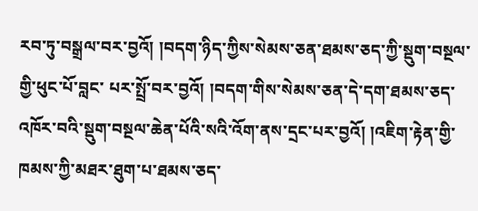རབ་ཏུ་བསྒྲལ་བར་བྱའོ། །བདག་ཉིད་ཀྱིས་སེམས་ཅན་ཐམས་ཅད་ཀྱི་སྡུག་བསྔལ་གྱི་ཕུང་པོ་བླང་ པར་སྤྲོ་བར་བྱའོ། །བདག་གིས་སེམས་ཅན་དེ་དག་ཐམས་ཅད་འཁོར་བའི་སྡུག་བསྔལ་ཆེན་པོའི་སའི་འོག་ནས་དྲང་པར་བྱའོ། །འཇིག་རྟེན་གྱི་ཁམས་ཀྱི་མཐར་ཐུག་པ་ཐམས་ཅད་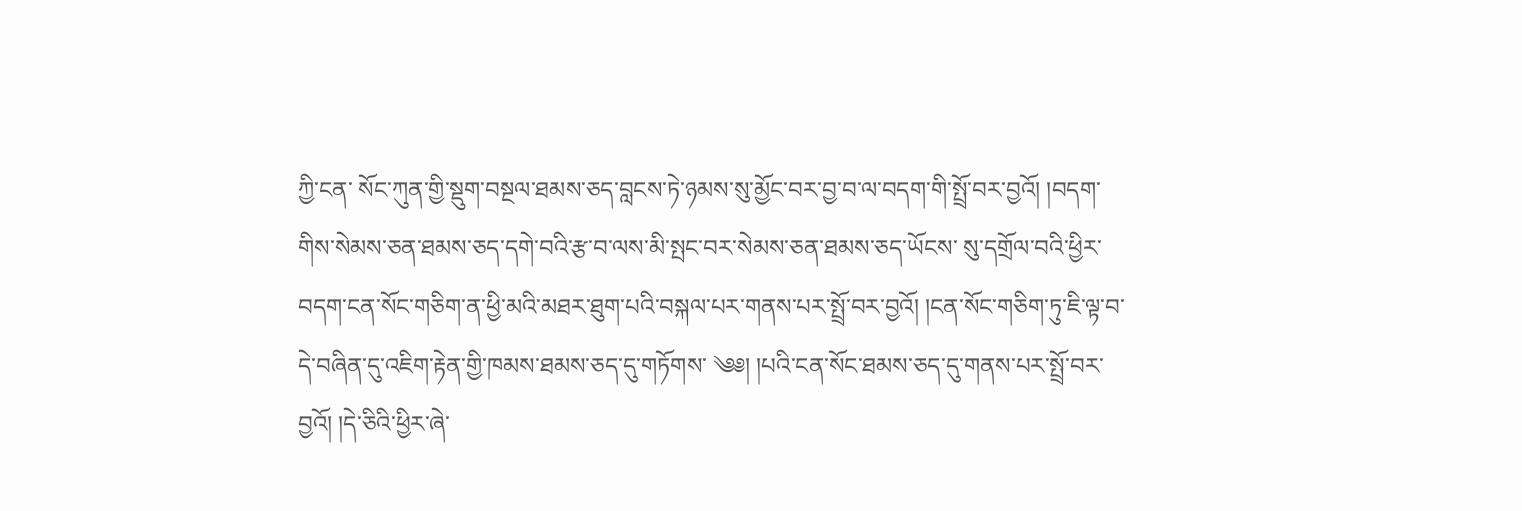ཀྱི་ངན་ སོང་ཀུན་གྱི་སྡུག་བསྔལ་ཐམས་ཅད་བླངས་ཏེ་ཉམས་སུ་མྱོང་བར་བྱ་བ་ལ་བདག་གི་སྤྲོ་བར་བྱའོ། །བདག་གིས་སེམས་ཅན་ཐམས་ཅད་དགེ་བའི་རྩ་བ་ལས་མི་སྤང་བར་སེམས་ཅན་ཐམས་ཅད་ཡོངས་ སུ་དགྲོལ་བའི་ཕྱིར་བདག་ངན་སོང་གཅིག་ན་ཕྱི་མའི་མཐར་ཐུག་པའི་བསྐལ་པར་གནས་པར་སྤྲོ་བར་བྱའོ། །ངན་སོང་གཅིག་ཏུ་ཇི་ལྟ་བ་དེ་བཞིན་དུ་འཇིག་རྟེན་གྱི་ཁམས་ཐམས་ཅད་དུ་གཏོགས་ ༄༅། །པའི་ངན་སོང་ཐམས་ཅད་དུ་གནས་པར་སྤྲོ་བར་བྱའོ། །དེ་ཅིའི་ཕྱིར་ཞེ་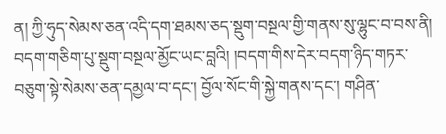ན། ཀྱི་ཧུད་སེམས་ཅན་འདི་དག་ཐམས་ཅད་སྡུག་བསྔལ་གྱི་གནས་སུ་ལྷུང་བ་བས་ནི། བདག་གཅིག་པུ་སྡུག་བསྔལ་མྱོང་ཡང་བླའི། །བདག་གིས་དེར་བདག་ཉིད་གཏར་བཅུག་སྟེ་སེམས་ཅན་དམྱལ་བ་དང་། བྱོལ་སོང་གི་སྐྱེ་གནས་དང་། གཤིན་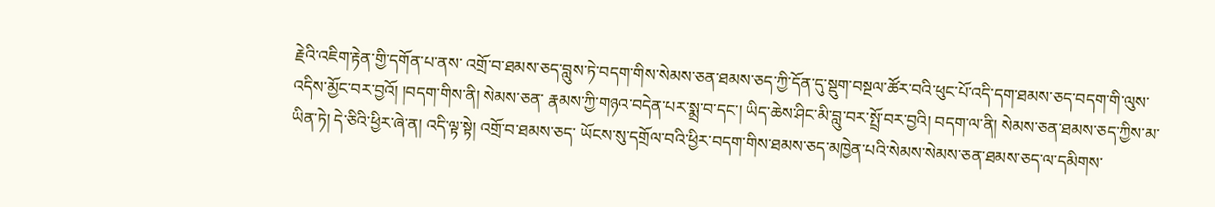རྗེའི་འཇིག་རྟེན་གྱི་དགོན་པ་ནས་ འགྲོ་བ་ཐམས་ཅད་བླུས་ཏེ་བདག་གིས་སེམས་ཅན་ཐམས་ཅད་ཀྱི་དོན་དུ་སྡུག་བསྔལ་ཚོར་བའི་ཕུང་པོ་འདི་དག་ཐམས་ཅད་བདག་གི་ལུས་འདིས་མྱོང་བར་བྱའོ། །བདག་གིས་ནི། སེམས་ཅན་ རྣམས་ཀྱི་གཉའ་བདེན་པར་སྨྲ་བ་དང་། ཡིད་ཆེས་ཤིང་མི་བླུ་བར་སྤྲོ་བར་བྱའི། བདག་ལ་ནི། སེམས་ཅན་ཐམས་ཅད་ཀྱིས་མ་ཡིན་ཏེ། དེ་ཅིའི་ཕྱིར་ཞེ་ན། འདི་ལྟ་སྟེ། འགྲོ་བ་ཐམས་ཅད་ ཡོངས་སུ་དགྲོལ་བའི་ཕྱིར་བདག་གིས་ཐམས་ཅད་མཁྱེན་པའི་སེམས་སེམས་ཅན་ཐམས་ཅད་ལ་དམིགས་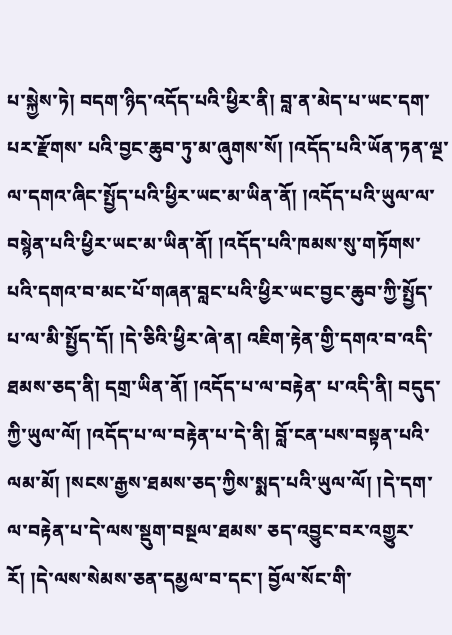པ་སྐྱེས་ཏེ། བདག་ཉིད་འདོད་པའི་ཕྱིར་ནི། བླ་ན་མེད་པ་ཡང་དག་པར་རྫོགས་ པའི་བྱང་ཆུབ་ཏུ་མ་ཞུགས་སོ། །འདོད་པའི་ཡོན་ཏན་ལྔ་ལ་དགའ་ཞིང་སྤྱོད་པའི་ཕྱིར་ཡང་མ་ཡིན་ནོ། །འདོད་པའི་ཡུལ་ལ་བསྙེན་པའི་ཕྱིར་ཡང་མ་ཡིན་ནོ། །འདོད་པའི་ཁམས་སུ་གཏོགས་ པའི་དགའ་བ་མང་པོ་གཞན་བླང་པའི་ཕྱིར་ཡང་བྱང་ཆུབ་ཀྱི་སྤྱོད་པ་ལ་མི་སྤྱོད་དོ། །དེ་ཅིའི་ཕྱིར་ཞེ་ན། འཇིག་རྟེན་གྱི་དགའ་བ་འདི་ཐམས་ཅད་ནི། དགྲ་ཡིན་ནོ། །འདོད་པ་ལ་བརྟེན་ པ་འདི་ནི། བདུད་ཀྱི་ཡུལ་ལོ། །འདོད་པ་ལ་བརྟེན་པ་དེ་ནི། བློ་ངན་པས་བསྟན་པའི་ལམ་མོ། །སངས་རྒྱས་ཐམས་ཅད་ཀྱིས་སྨད་པའི་ཡུལ་ལོ། །དེ་དག་ལ་བརྟེན་པ་དེ་ལས་སྡུག་བསྔལ་ཐམས་ ཅད་འབྱུང་བར་འགྱུར་རོ། །དེ་ལས་སེམས་ཅན་དམྱལ་བ་དང་། བྱོལ་སོང་གི་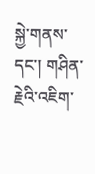སྐྱེ་གནས་དང་། གཤིན་རྗེའི་འཇིག་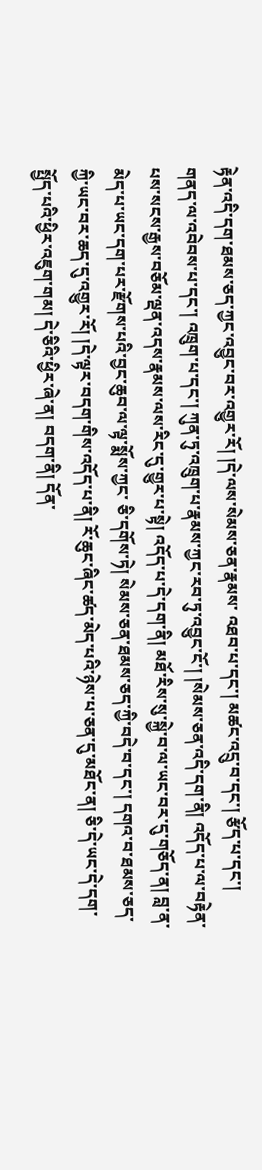རྟེན་འདི་དག་ཐམས་ཅད་ཀྱང་འབྱུང་བར་འགྱུར་རོ། །དེ་ལས་སེམས་ཅན་རྣམས་ འཐབ་པ་དང་། མཚང་འདྲུ་བ་དང་། རྩོད་པ་དང་། གནད་ལ་འབེབས་པ་དང་། འཁྲུག་པ་དང་། ཀུན་ཏུ་འཁྲུག་པ་རྣམས་ཀྱང་རབ་ཏུ་འབྱུང་ངོ་། །སེམས་ཅན་འདི་དག་ནི། འདོད་པ་ལ་བརྟེན་ པས་སངས་རྒྱས་བཅོམ་ལྡན་འདས་རྣམས་ལས་རིང་དུ་གྱུར་པ་སྟེ། འདོད་པ་དེ་དག་ནི། མཐོ་རིས་སུ་སྐྱེ་བ་ལ་ཡང་བར་དུ་གཅོད་ན། བླ་ན་མེད་པ་ཡང་དག་པར་རྫོགས་པའི་བྱང་ཆུབ་ལ་ལྟ་སྨོས་ཀྱང་ ཅི་དགོས་ཏེ། སེམས་ཅན་ཐམས་ཅད་ཀྱི་བདེ་བ་དང་། དགའ་བ་ཐམས་ཅད་ཀྱི་ཡང་བར་ཆད་དུ་འགྱུར་རོ། །དེ་ལྟར་བདག་གིས་འདོད་པ་ནི། རོ་ཆུང་ཞིང་ཚད་མེད་པའི་ཉེས་པ་ཅན་དུ་མཐོང་ན། ཅི་དེ་ཡང་དེ་དག་སྤྱོད་པའི་ཕྱིར་འཇུག་གམ། དེ་ཅིའི་ཕྱིར་ཞེ་ན། བདག་ནི། དོན་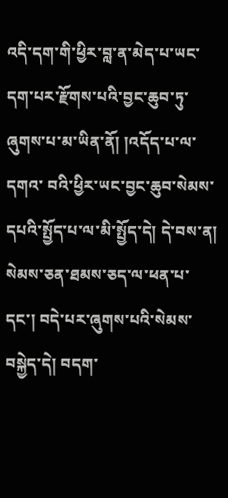འདི་དག་གི་ཕྱིར་བླ་ན་མེད་པ་ཡང་དག་པར་རྫོགས་པའི་བྱང་ཆུབ་ཏུ་ཞུགས་པ་མ་ཡིན་ནོ། །འདོད་པ་ལ་དགའ་ བའི་ཕྱིར་ཡང་བྱང་ཆུབ་སེམས་དཔའི་སྤྱོད་པ་ལ་མི་སྤྱོད་དེ། དེ་བས་ན། སེམས་ཅན་ཐམས་ཅད་ལ་ཕན་པ་དང་། བདེ་པར་ཞུགས་པའི་སེམས་བསྐྱེད་དེ། བདག་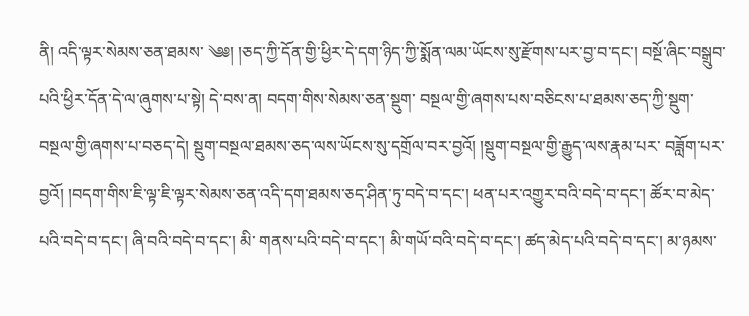ནི། འདི་ལྟར་སེམས་ཅན་ཐམས་ ༄༅། །ཅད་ཀྱི་དོན་གྱི་ཕྱིར་དེ་དག་ཉིད་ཀྱི་སྨོན་ལམ་ཡོངས་སུ་རྫོགས་པར་བྱ་བ་དང་། བསྔོ་ཞིང་བསྒྲུབ་པའི་ཕྱིར་དོན་དེ་ལ་ཞུགས་པ་སྟེ། དེ་བས་ན། བདག་གིས་སེམས་ཅན་སྡུག་ བསྔལ་གྱི་ཞགས་པས་བཅིངས་པ་ཐམས་ཅད་ཀྱི་སྡུག་བསྔལ་གྱི་ཞགས་པ་བཅད་དེ། སྡུག་བསྔལ་ཐམས་ཅད་ལས་ཡོངས་སུ་དགྲོལ་བར་བྱའོ། །སྡུག་བསྔལ་གྱི་རྒྱུད་ལས་རྣམ་པར་ བཟློག་པར་བྱའོ། །བདག་གིས་ཇི་ལྟ་ཇི་ལྟར་སེམས་ཅན་འདི་དག་ཐམས་ཅད་ཤིན་ཏུ་བདེ་བ་དང་། ཕན་པར་འགྱུར་བའི་བདེ་བ་དང་། ཚོར་བ་མེད་པའི་བདེ་བ་དང་། ཞི་བའི་བདེ་བ་དང་། མི་ གནས་པའི་བདེ་བ་དང་། མི་གཡོ་བའི་བདེ་བ་དང་། ཚད་མེད་པའི་བདེ་བ་དང་། མ་ཉམས་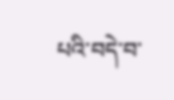པའི་བདེ་བ་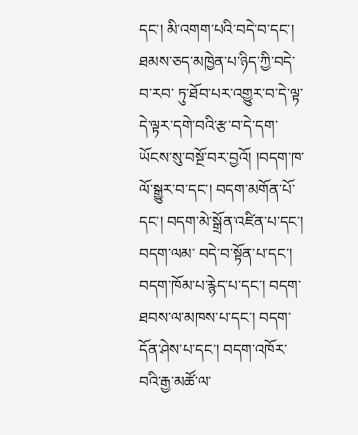དང་། མི་འགག་པའི་བདེ་བ་དང་། ཐམས་ཅད་མཁྱེན་པ་ཉིད་ཀྱི་བདེ་བ་རབ་ ཏུ་ཐོབ་པར་འགྱུར་བ་དེ་ལྟ་དེ་ལྟར་དགེ་བའི་རྩ་བ་དེ་དག་ཡོངས་སུ་བསྔོ་བར་བྱའོ། །བདག་ཁ་ལོ་སྒྱུར་བ་དང་། བདག་མགོན་པོ་དང་། བདག་མེ་སྒྲོན་འཛིན་པ་དང་། བདག་ལམ་ བདེ་བ་སྟོན་པ་དང་། བདག་ཁོམ་པ་རྙེད་པ་དང་། བདག་ཐབས་ལ་མཁས་པ་དང་། བདག་དོན་ཤེས་པ་དང་། བདག་འཁོར་བའི་རྒྱ་མཚོ་ལ་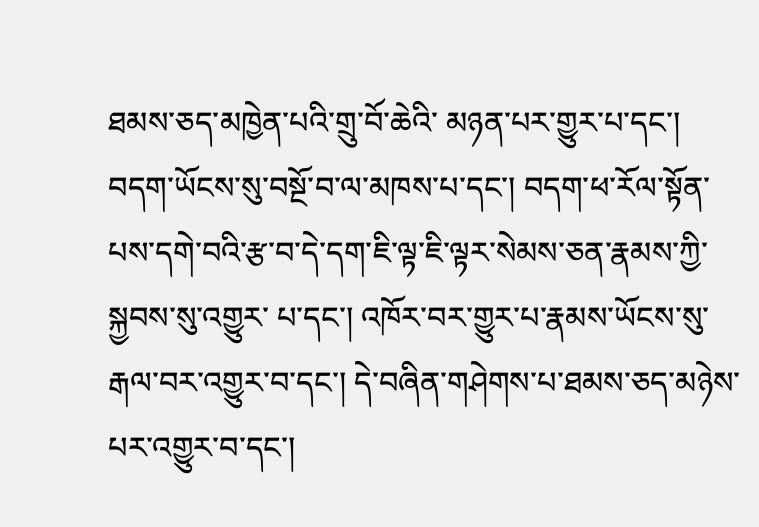ཐམས་ཅད་མཁྱེན་པའི་གྲུ་བོ་ཆེའི་ མཉན་པར་གྱུར་པ་དང་། བདག་ཡོངས་སུ་བསྔོ་བ་ལ་མཁས་པ་དང་། བདག་ཕ་རོལ་སྟོན་པས་དགེ་བའི་རྩ་བ་དེ་དག་ཇི་ལྟ་ཇི་ལྟར་སེམས་ཅན་རྣམས་ཀྱི་སྐྱབས་སུ་འགྱུར་ པ་དང་། འཁོར་བར་གྱུར་པ་རྣམས་ཡོངས་སུ་རྒལ་བར་འགྱུར་བ་དང་། དེ་བཞིན་གཤེགས་པ་ཐམས་ཅད་མཉེས་པར་འགྱུར་བ་དང་།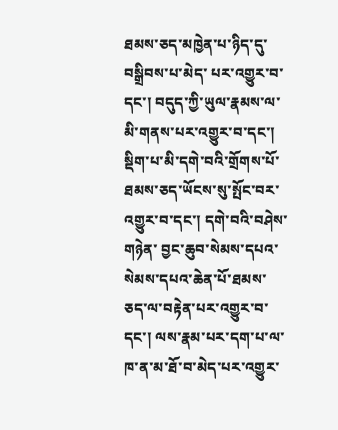ཐམས་ཅད་མཁྱེན་པ་ཉིད་དུ་བསྒྲིབས་པ་མེད་ པར་འགྱུར་བ་དང་། བདུད་ཀྱི་ཡུལ་རྣམས་ལ་མི་གནས་པར་འགྱུར་བ་དང་། སྡིག་པ་མི་དགེ་བའི་གྲོགས་པོ་ཐམས་ཅད་ཡོངས་སུ་སྤོང་བར་འགྱུར་བ་དང་། དགེ་བའི་བཤེས་གཉེན་ བྱང་ཆུབ་སེམས་དཔའ་སེམས་དཔའ་ཆེན་པོ་ཐམས་ཅད་ལ་བརྟེན་པར་འགྱུར་བ་དང་། ལས་རྣམ་པར་དག་པ་ལ་ཁ་ན་མ་ཐོ་བ་མེད་པར་འགྱུར་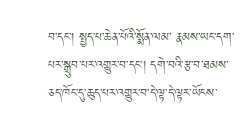བ་དང་། སྤྱད་པ་ཆེན་པོའི་སྨོན་ལམ་ རྣམས་ཡང་དག་པར་སྒྲུབ་པར་འགྱུར་བ་དང་། དགེ་བའི་རྩ་བ་ཐམས་ཅད་ཁོང་དུ་ཆུད་པར་འགྱུར་བ་དེ་ལྟ་དེ་ལྟར་ཡོངས་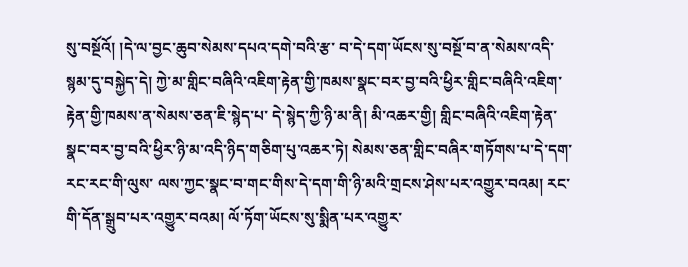སུ་བསྔོའོ། །དེ་ལ་བྱང་ཆུབ་སེམས་དཔའ་དགེ་བའི་རྩ་ བ་དེ་དག་ཡོངས་སུ་བསྔོ་བ་ན་སེམས་འདི་སྙམ་དུ་བསྐྱེད་དེ། ཀྱེ་མ་གླིང་བཞིའི་འཇིག་རྟེན་གྱི་ཁམས་སྣང་བར་བྱ་བའི་ཕྱིར་གླིང་བཞིའི་འཇིག་རྟེན་གྱི་ཁམས་ན་སེམས་ཅན་ཇི་སྙེད་པ་ དེ་སྙེད་ཀྱི་ཉི་མ་ནི། མི་འཆར་གྱི། གླིང་བཞིའི་འཇིག་རྟེན་སྣང་བར་བྱ་བའི་ཕྱིར་ཉི་མ་འདི་ཉིད་གཅིག་པུ་འཆར་ཏེ། སེམས་ཅན་གླིང་བཞིར་གཏོགས་པ་དེ་དག་རང་རང་གི་ལུས་ ལས་ཀྱང་སྣང་བ་གང་གིས་དེ་དག་གི་ཉི་མའི་གྲངས་ཤེས་པར་འགྱུར་བའམ། རང་གི་དོན་སྒྲུབ་པར་འགྱུར་བའམ། ལོ་ཏོག་ཡོངས་སུ་སྨིན་པར་འགྱུར་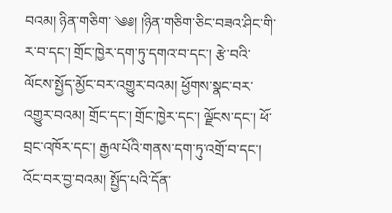བའམ། ཉིན་གཅིག་ ༄༅། །ཉིན་གཅིག་ཅིང་བཟའ་ཤིང་གི་ར་བ་དང་། གྲོང་ཁྱེར་དག་ཏུ་དགའ་བ་དང་། རྩེ་བའི་ལོངས་སྤྱོད་མྱོང་བར་འགྱུར་བའམ། ཕྱོགས་སྣང་བར་ འགྱུར་བའམ། གྲོང་དང་། གྲོང་ཁྱེར་དང་། ལྗོངས་དང་། ཕོ་བྲང་འཁོར་དང་། རྒྱལ་པོའི་གནས་དག་ཏུ་འགྲོ་བ་དང་། འོང་བར་བྱ་བའམ། སྤྱོད་པའི་དོན་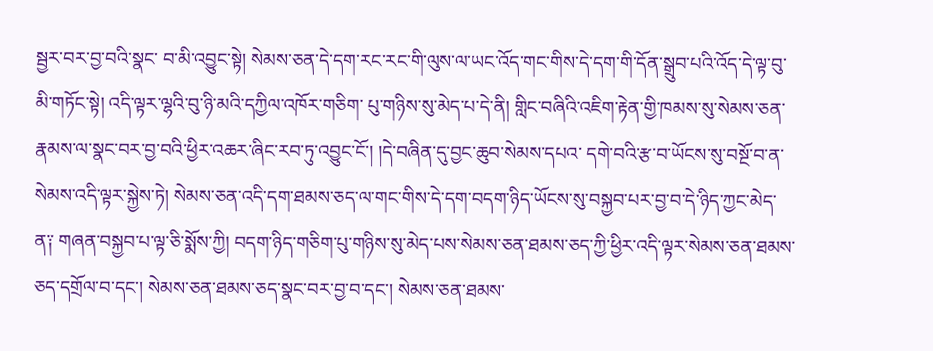སྦྱར་བར་བྱ་བའི་སྣང་ བ་མི་འབྱུང་སྟེ། སེམས་ཅན་དེ་དག་རང་རང་གི་ལུས་ལ་ཡང་འོད་གང་གིས་དེ་དག་གི་དོན་སྒྲུབ་པའི་འོད་དེ་ལྟ་བུ་མི་གཏོང་སྟེ། འདི་ལྟར་ལྷའི་བུ་ཉི་མའི་དཀྱིལ་འཁོར་གཅིག་ པུ་གཉིས་སུ་མེད་པ་དེ་ནི། གླིང་བཞིའི་འཇིག་རྟེན་གྱི་ཁམས་སུ་སེམས་ཅན་རྣམས་ལ་སྣང་བར་བྱ་བའི་ཕྱིར་འཆར་ཞིང་རབ་ཏུ་འབྱུང་ངོ་། །དེ་བཞིན་དུ་བྱང་ཆུབ་སེམས་དཔའ་ དགེ་བའི་རྩ་བ་ཡོངས་སུ་བསྔོ་བ་ན་སེམས་འདི་ལྟར་སྐྱེས་ཏེ། སེམས་ཅན་འདི་དག་ཐམས་ཅད་ལ་གང་གིས་དེ་དག་བདག་ཉིད་ཡོངས་སུ་བསྐྱབ་པར་བྱ་བ་དེ་ཉིད་ཀྱང་མེད་ ན༑ གཞན་བསྐྱབ་པ་ལྟ་ཅི་སྨོས་ཀྱི། བདག་ཉིད་གཅིག་པུ་གཉིས་སུ་མེད་པས་སེམས་ཅན་ཐམས་ཅད་ཀྱི་ཕྱིར་འདི་ལྟར་སེམས་ཅན་ཐམས་ཅད་དགྲོལ་བ་དང་། སེམས་ཅན་ཐམས་ཅད་སྣང་བར་བྱ་བ་དང་། སེམས་ཅན་ཐམས་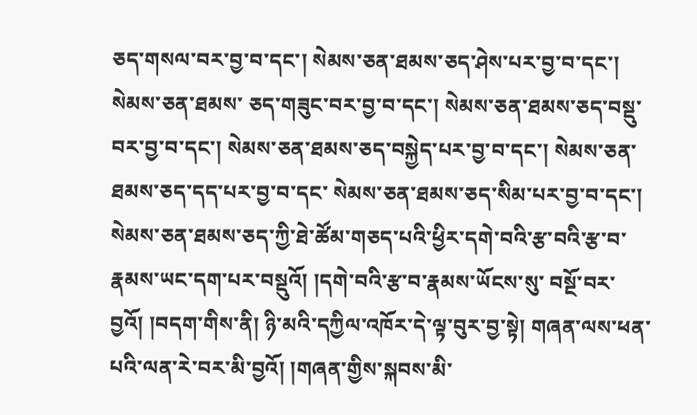ཅད་གསལ་བར་བྱ་བ་དང་། སེམས་ཅན་ཐམས་ཅད་ཤེས་པར་བྱ་བ་དང་། སེམས་ཅན་ཐམས་ ཅད་གཟུང་བར་བྱ་བ་དང་། སེམས་ཅན་ཐམས་ཅད་བསྡུ་བར་བྱ་བ་དང་། སེམས་ཅན་ཐམས་ཅད་བསྐྱེད་པར་བྱ་བ་དང་། སེམས་ཅན་ཐམས་ཅད་དད་པར་བྱ་བ་དང་ སེམས་ཅན་ཐམས་ཅད་སིམ་པར་བྱ་བ་དང་། སེམས་ཅན་ཐམས་ཅད་ཀྱི་ཐེ་ཚོམ་གཅད་པའི་ཕྱིར་དགེ་བའི་རྩ་བའི་རྩ་བ་རྣམས་ཡང་དག་པར་བསྡུའོ། །དགེ་བའི་རྩ་བ་རྣམས་ཡོངས་སུ་ བསྔོ་བར་བྱའོ། །བདག་གིས་ནི། ཉི་མའི་དཀྱིལ་འཁོར་དེ་ལྟ་བུར་བྱ་སྟེ། གཞན་ལས་ཕན་པའི་ལན་རེ་བར་མི་བྱའོ། །གཞན་གྱིས་སྐབས་མི་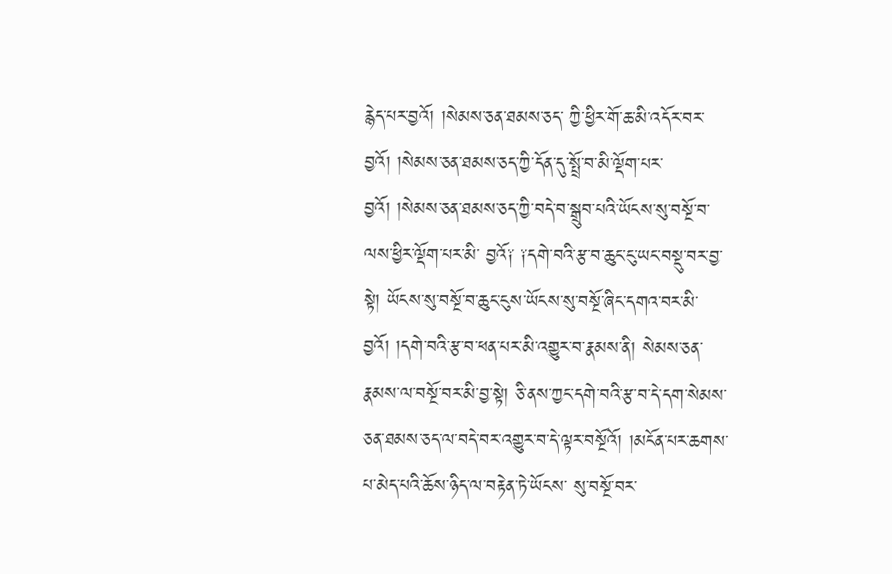རྙེད་པར་བྱའོ། །སེམས་ཅན་ཐམས་ཅད་ ཀྱི་ཕྱིར་གོ་ཆ་མི་འདོར་བར་བྱའོ། །སེམས་ཅན་ཐམས་ཅད་ཀྱི་དོན་དུ་སྤྲོ་བ་མི་ལྡོག་པར་བྱའོ། །སེམས་ཅན་ཐམས་ཅད་ཀྱི་བདེ་བ་སྒྲུབ་པའི་ཡོངས་སུ་བསྔོ་བ་ལས་ཕྱིར་ལྡོག་པར་མི་ བྱའོ༑ ༑དགེ་བའི་རྩ་བ་ཆུང་ངུ་ཡང་བསྡུ་བར་བྱ་སྟེ། ཡོངས་སུ་བསྔོ་བ་ཆུང་ངུས་ཡོངས་སུ་བསྔོ་ཞིང་དགའ་བར་མི་བྱའོ། །དགེ་བའི་རྩ་བ་ཕན་པར་མི་འགྱུར་བ་རྣམས་ནི། སེམས་ཅན་ རྣམས་ལ་བསྔོ་བར་མི་བྱ་སྟེ། ཅི་ནས་ཀྱང་དགེ་བའི་རྩ་བ་དེ་དག་སེམས་ཅན་ཐམས་ཅད་ལ་བདེ་བར་འགྱུར་བ་དེ་ལྟར་བསྔོའོ། །མངོན་པར་ཆགས་པ་མེད་པའི་ཆོས་ཉིད་ལ་བརྟེན་ཏེ་ཡོངས་ སུ་བསྔོ་བར་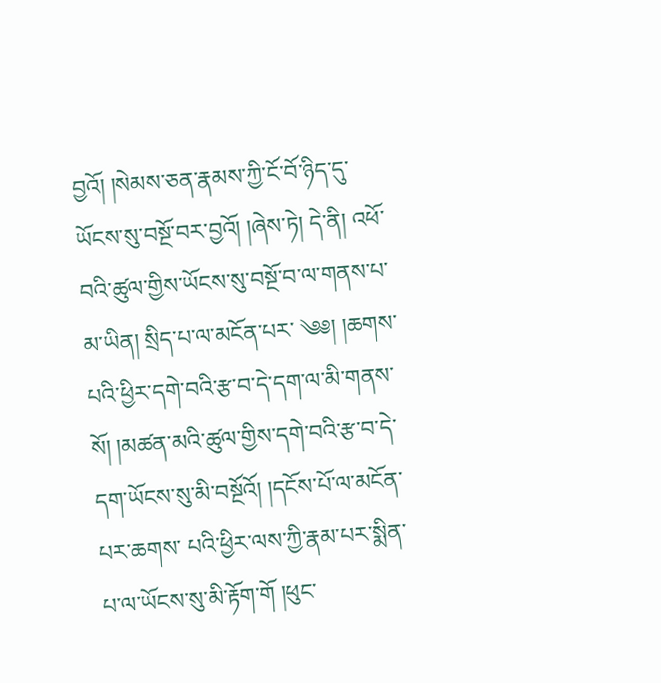བྱའོ། །སེམས་ཅན་རྣམས་ཀྱི་ངོ་བོ་ཉིད་དུ་ཡོངས་སུ་བསྔོ་བར་བྱའོ། །ཞེས་ཏེ། དེ་ནི། འཕོ་བའི་ཚུལ་གྱིས་ཡོངས་སུ་བསྔོ་བ་ལ་གནས་པ་མ་ཡིན། སྲིད་པ་ལ་མངོན་པར་ ༄༅། །ཆགས་པའི་ཕྱིར་དགེ་བའི་རྩ་བ་དེ་དག་ལ་མི་གནས་སོ། །མཚན་མའི་ཚུལ་གྱིས་དགེ་བའི་རྩ་བ་དེ་དག་ཡོངས་སུ་མི་བསྔོའོ། །དངོས་པོ་ལ་མངོན་པར་ཆགས་ པའི་ཕྱིར་ལས་ཀྱི་རྣམ་པར་སྨིན་པ་ལ་ཡོངས་སུ་མི་རྟོག་གོ །ཕུང་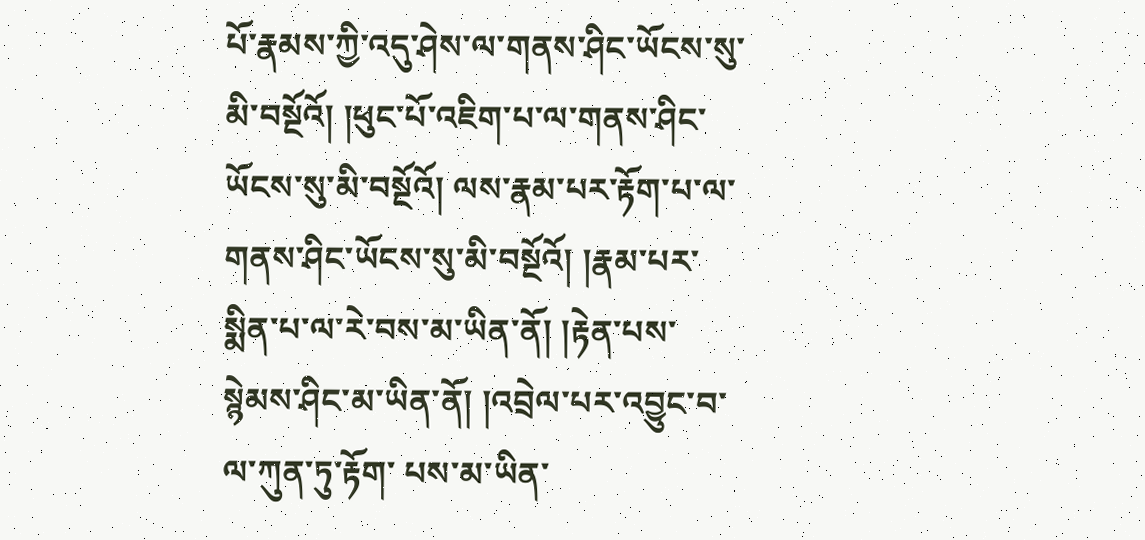པོ་རྣམས་ཀྱི་འདུ་ཤེས་ལ་གནས་ཤིང་ཡོངས་སུ་མི་བསྔོའོ། །ཕུང་པོ་འཇིག་པ་ལ་གནས་ཤིང་ཡོངས་སུ་མི་བསྔོའོ། ལས་རྣམ་པར་རྟོག་པ་ལ་གནས་ཤིང་ཡོངས་སུ་མི་བསྔོའོ། །རྣམ་པར་སྨིན་པ་ལ་རེ་བས་མ་ཡིན་ནོ། །རྟེན་པས་སྙེམས་ཤིང་མ་ཡིན་ནོ། །འབྲེལ་པར་འབྱུང་བ་ལ་ཀུན་ཏུ་རྟོག་ པས་མ་ཡིན་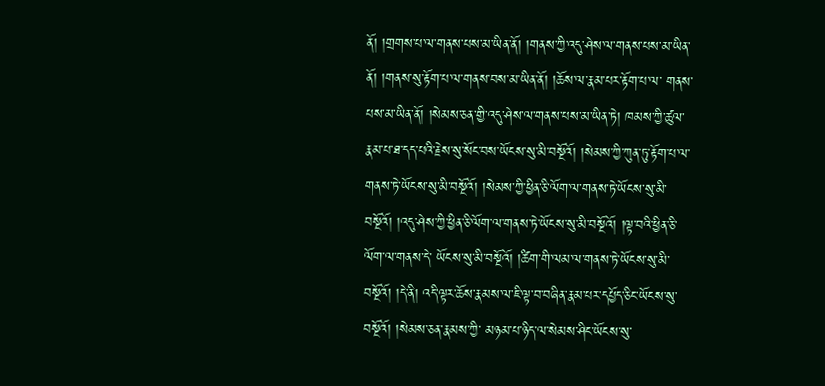ནོ། །གྲགས་པ་ལ་གནས་པས་མ་ཡིན་ནོ། །གནས་ཀྱི་འདུ་ཤེས་ལ་གནས་པས་མ་ཡིན་ནོ། །གནས་སུ་རྟོག་པ་ལ་གནས་བས་མ་ཡིན་ནོ། །ཆོས་ལ་རྣམ་པར་རྟོག་པ་ལ་ གནས་པས་མ་ཡིན་ནོ། །སེམས་ཅན་གྱི་འདུ་ཤེས་ལ་གནས་པས་མ་ཡིན་ཏེ། ཁམས་ཀྱི་ཚུལ་རྣམ་པ་ཐ་དད་པའི་རྗེས་སུ་སོང་བས་ཡོངས་སུ་མི་བསྔོའོ། །སེམས་ཀྱི་ཀུན་ཏུ་རྟོག་པ་ལ་ གནས་ཏེ་ཡོངས་སུ་མི་བསྔོའོ། །སེམས་ཀྱི་ཕྱིན་ཅི་ལོག་ལ་གནས་ཏེ་ཡོངས་སུ་མི་བསྔོའོ། །འདུ་ཤེས་ཀྱི་ཕྱིན་ཅི་ལོག་ལ་གནས་ཏེ་ཡོངས་སུ་མི་བསྔོའོ། །ལྟ་བའི་ཕྱིན་ཅི་ལོག་ལ་གནས་དེ་ ཡོངས་སུ་མི་བསྔོའོ། །ཚིག་གི་ལམ་ལ་གནས་ཏེ་ཡོངས་སུ་མི་བསྔོའོ། །དེ་ནི། འདི་ལྟར་ཆོས་རྣམས་ལ་ཇི་ལྟ་བ་བཞིན་རྣམ་པར་དཔྱོད་ཅིང་ཡོངས་སུ་བསྔོའོ། །སེམས་ཅན་རྣམས་ཀྱི་ མཉམ་པ་ཉིད་ལ་སེམས་ཤིང་ཡོངས་སུ་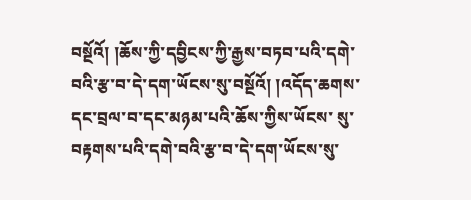བསྔོའོ། །ཆོས་ཀྱི་དབྱིངས་ཀྱི་རྒྱས་བཏབ་པའི་དགེ་བའི་རྩ་བ་དེ་དག་ཡོངས་སུ་བསྔོའོ། །འདོད་ཆགས་དང་བྲལ་བ་དང་མཉམ་པའི་ཆོས་ཀྱིས་ཡོངས་ སུ་བརྟགས་པའི་དགེ་བའི་རྩ་བ་དེ་དག་ཡོངས་སུ་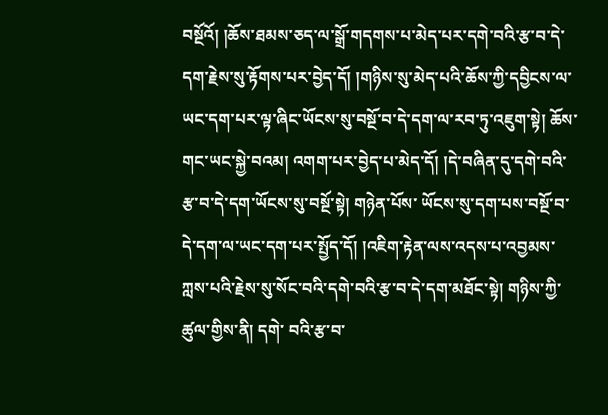བསྔོའོ། །ཆོས་ཐམས་ཅད་ལ་སྒྲོ་གདགས་པ་མེད་པར་དགེ་བའི་རྩ་བ་དེ་དག་རྗེས་སུ་རྟོགས་པར་བྱེད་དོ། །གཉིས་སུ་མེད་པའི་ཆོས་ཀྱི་དབྱིངས་ལ་ ཡང་དག་པར་ལྟ་ཞིང་ཡོངས་སུ་བསྔོ་བ་དེ་དག་ལ་རབ་ཏུ་འཇུག་སྟེ། ཆོས་གང་ཡང་སྐྱེ་བའམ། འགག་པར་བྱེད་པ་མེད་དོ། །དེ་བཞིན་དུ་དགེ་བའི་རྩ་བ་དེ་དག་ཡོངས་སུ་བསྔོ་སྟེ། གཉེན་པོས་ ཡོངས་སུ་དག་པས་བསྔོ་བ་དེ་དག་ལ་ཡང་དག་པར་སྤྱོད་དོ། །འཇིག་རྟེན་ལས་འདས་པ་འབྱམས་ཀླས་པའི་རྗེས་སུ་སོང་བའི་དགེ་བའི་རྩ་བ་དེ་དག་མཐོང་སྟེ། གཉིས་ཀྱི་ཚུལ་གྱིས་ནི། དགེ་ བའི་རྩ་བ་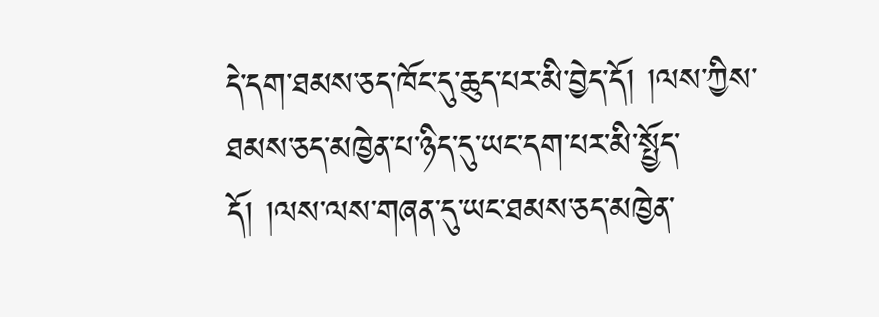དེ་དག་ཐམས་ཅད་ཁོང་དུ་ཆུད་པར་མི་བྱེད་དོ། །ལས་ཀྱིས་ཐམས་ཅད་མཁྱེན་པ་ཉིད་དུ་ཡང་དག་པར་མི་སྤྱོད་དོ། །ལས་ལས་གཞན་དུ་ཡང་ཐམས་ཅད་མཁྱེན་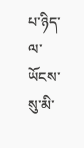པ་ཉིད་ལ་ཡོངས་སུ་མི་